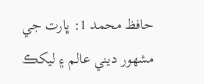حافظ محمد 1: ڀارت جي مشهور ديني عالم ۽ ليکڪ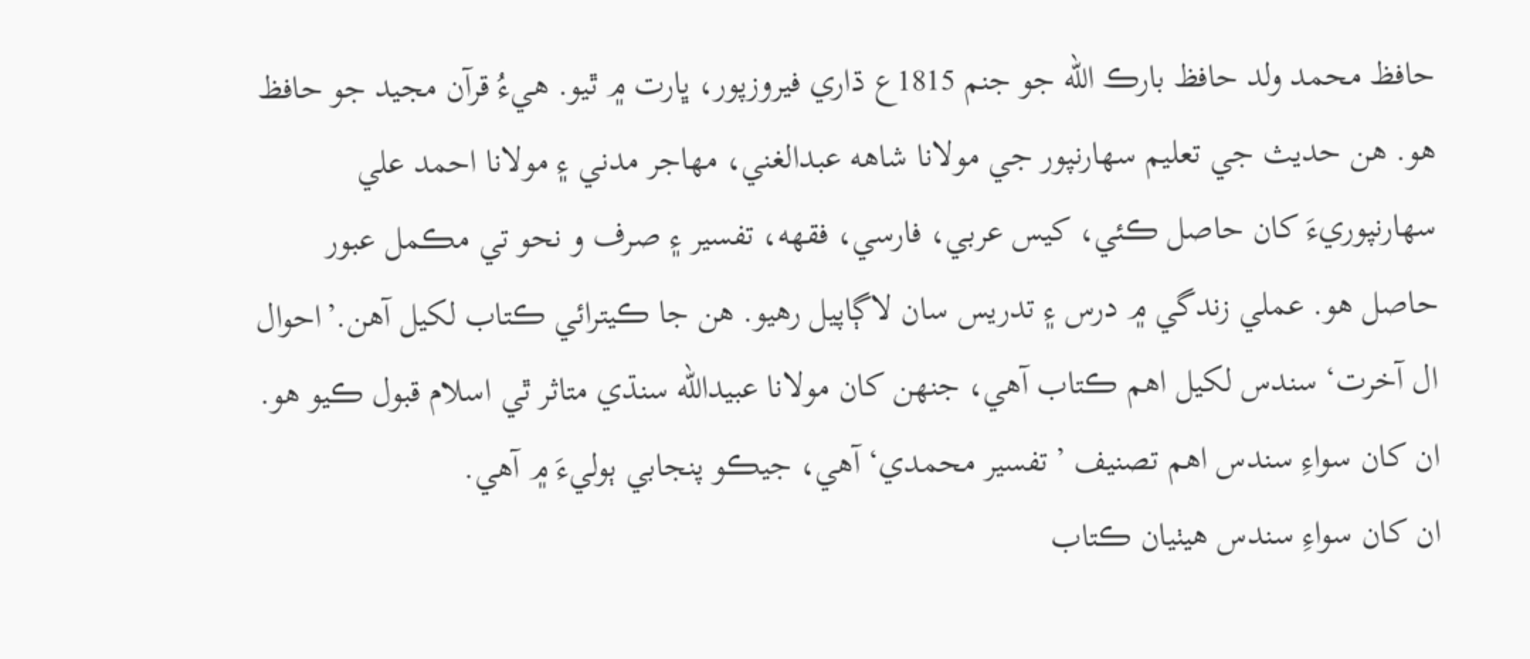حافظ محمد ولد حافظ بارڪ الله جو جنم 1815ع ڌاري فيروزپور، ڀارت ۾ ٿيو. هيءُ قرآن مجيد جو حافظ هو. هن حديث جي تعليم سهارنپور جي مولانا شاهه عبدالغني، مهاجر مدني ۽ مولانا احمد علي سهارنپوريءَ کان حاصل ڪئي، کيس عربي، فارسي، فقهه، تفسير ۽ صرف و نحو تي مڪمل عبور حاصل هو. عملي زندگي ۾ درس ۽ تدريس سان لاڳاپيل رهيو. هن جا ڪيترائي ڪتاب لکيل آهن.’احوال ال آخرت‘ سندس لکيل اهم ڪتاب آهي، جنهن کان مولانا عبيدالله سنڌي متاثر ٿي اسلام قبول ڪيو هو. ان کان سواءِ سندس اهم تصنيف ’تفسير محمدي‘ آهي، جيڪو پنجابي ٻوليءَ ۾ آهي.
ان کان سواءِ سندس هيٺيان ڪتاب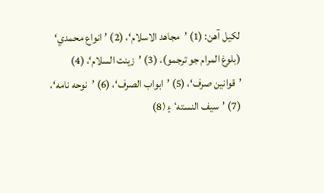لکيل آهن: (1) ’مجاهد الاسلام‘، (2) ’انواع محمدي‘ (بلوغ المرام جو ترجمو)، (3) ’زينت السلام‘، (4) ’قوانين صرف‘، (5) ’ابواب الصرف‘، (6) ’نوحه نامه‘، (7) ’سيف النسته‘ ۽ (8)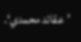’عقائد محمدي‘.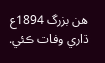هن بزرگ 1894ع ڌاري وفات ڪئي.